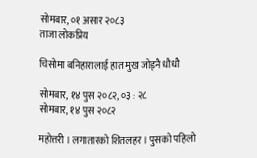सोमबार, ०१ असार २०८३
ताजा लोकप्रिय

चिसोमा बनिहारालाई हात मुख जोड्नै धौधौ

सोमबार, १४ पुस २०८२, ०३ : २८
सोमबार, १४ पुस २०८२

महोत्तरी । लगातारको शितलहर । पुसको पहिलो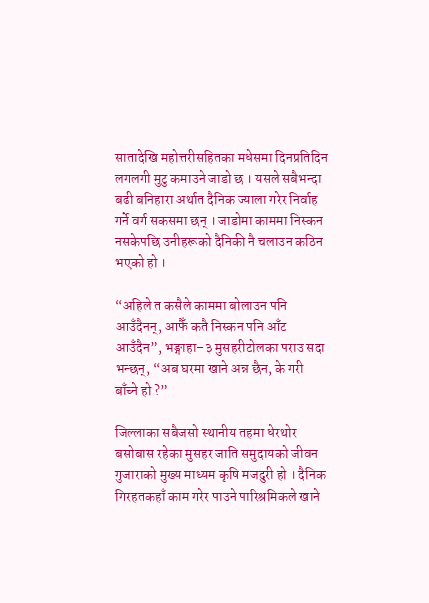सातादेखि महोत्तरीसहितका मधेसमा दिनप्रतिदिन लगलगी मुटु कमाउने जाडो छ । यसले सबैभन्दा बढी बनिहारा अर्थात दैनिक ज्याला गरेर निर्वाह गर्ने वर्ग सकसमा छन् । जाडोमा काममा निस्कन नसकेपछि उनीहरूको दैनिकी नै चलाउन कठिन भएको हो ।

“अहिले त कसैले काममा बोलाउन पनि आउँदैनन्, आफैँ कतै निस्कन पनि आँट आउँदैन”, भङ्गाहा–३ मुसहरीटोलका पराउ सदा भन्छन्, “अब घरमा खाने अन्न छैन, के गरी बाँच्ने हो ?”

जिल्लाका सबैजसो स्थानीय तहमा धेरथोर बसोबास रहेका मुसहर जाति समुदायको जीवन गुजाराको मुख्य माध्यम कृषि मजदुरी हो । दैनिक गिरहतकहाँ काम गरेर पाउने पारिश्रमिकले खाने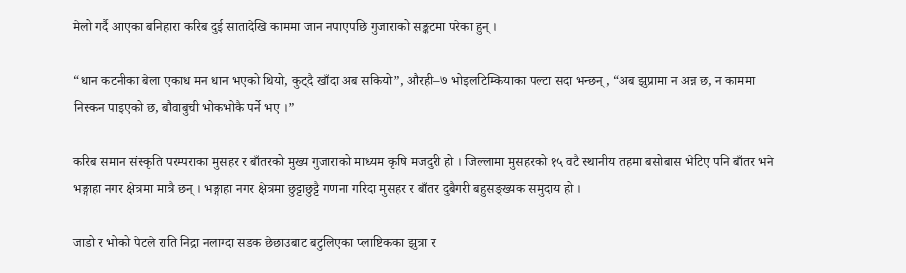मेलो गर्दै आएका बनिहारा करिब दुई सातादेखि काममा जान नपाएपछि गुजाराको सङ्कटमा परेका हुन् ।

“धान कटनीका बेला एकाध मन धान भएको थियो, कुट्दै खाँदा अब सकियो”, औरही–७ भोइलटिम्कियाका पल्टा सदा भन्छन्, “अब झुप्रामा न अन्न छ, न काममा निस्कन पाइएको छ, बौवाबुची भोकभोकै पर्ने भए ।”

करिब समान संस्कृति परम्पराका मुसहर र बाँतरको मुख्य गुजाराको माध्यम कृषि मजदुरी हो । जिल्लामा मुसहरको १५ वटै स्थानीय तहमा बसोबास भेटिए पनि बाँतर भने भङ्गाहा नगर क्षेत्रमा मात्रै छन् । भङ्गाहा नगर क्षेत्रमा छुट्टाछुट्टै गणना गरिदा मुसहर र बाँतर दुबैगरी बहुसङ्ख्यक समुदाय हो ।

जाडो र भोको पेटले राति निद्रा नलाग्दा सडक छेछाउबाट बटुलिएका प्लाष्टिकका झुत्रा र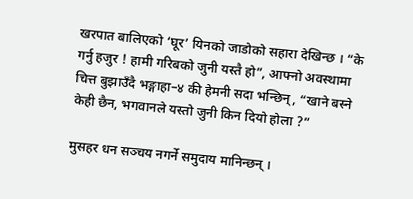खरपात बालिएको ‘घूर’ यिनको जाडोको सहारा देखिन्छ । “के गर्नु हजुर ! हामी गरिबको जुनी यस्तै हो”, आफ्नो अवस्थामा चित्त बुझाउँदै भङ्गाहा–४ की हेमनी सदा भन्छिन्, “खाने बस्ने केही छैन, भगवानले यस्तो जुनी किन दियो होला ?”

मुसहर धन सञ्चय नगर्ने समुदाय मानिन्छन् ।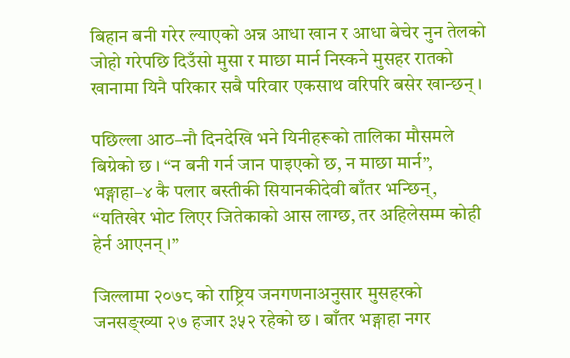बिहान बनी गरेर ल्याएको अन्न आधा खान र आधा बेचेर नुन तेलको जोहो गरेपछि दिउँसो मुसा र माछा मार्न निस्कने मुसहर रातको खानामा यिनै परिकार सबै परिवार एकसाथ वरिपरि बसेर खान्छन् ।

पछिल्ला आठ–नौ दिनदेखि भने यिनीहरूको तालिका मौसमले बिग्रेको छ । “न बनी गर्न जान पाइएको छ, न माछा मार्न”, भङ्गाहा–४ कै पलार बस्तीकी सियानकीदेवी बाँतर भन्छिन्, “यतिखेर भोट लिएर जितेकाको आस लाग्छ, तर अहिलेसम्म कोही हेर्न आएनन् ।”

जिल्लामा २०७८ को राष्ट्रिय जनगणनाअनुसार मुसहरको जनसङ्ख्या २७ हजार ३५२ रहेको छ । बाँतर भङ्गाहा नगर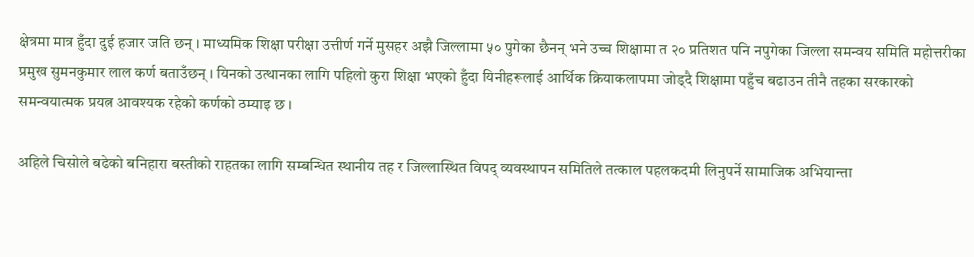क्षेत्रमा मात्र हुँदा दुई हजार जति छन् । माध्यमिक शिक्षा परीक्षा उत्तीर्ण गर्ने मुसहर अझै जिल्लामा ५० पुगेका छैनन् भने उच्च शिक्षामा त २० प्रतिशत पनि नपुगेका जिल्ला समन्वय समिति महोत्तरीका प्रमुख सुमनकुमार लाल कर्ण बताउँछन् । यिनको उत्थानका लागि पहिलो कुरा शिक्षा भएको हुँदा यिनीहरूलाई आर्थिक क्रियाकलापमा जोड्दै शिक्षामा पहुँच बढाउन तीनै तहका सरकारको समन्वयात्मक प्रयत्न आवश्यक रहेको कर्णको ठम्याइ छ ।

अहिले चिसोले बढेको बनिहारा बस्तीको राहतका लागि सम्बन्धित स्थानीय तह र जिल्लास्थित विपद् व्यवस्थापन समितिले तत्काल पहलकदमी लिनुपर्ने सामाजिक अभियान्ता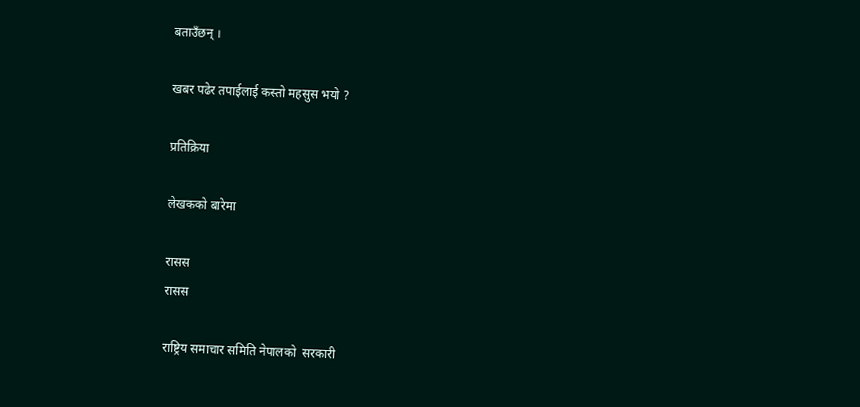बताउँछन् ।

खबर पढेर तपाईलाई कस्तो महसुस भयो ?

प्रतिक्रिया

लेखकको बारेमा

रासस
रासस

राष्ट्रिय समाचार समिति नेपालको  सरकारी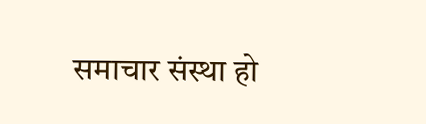समाचार संस्था हो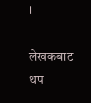।

लेखकबाट थप